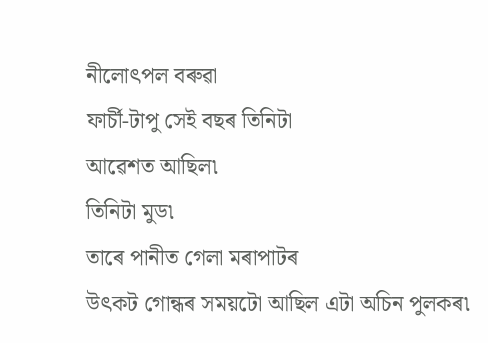নীলোৎপল বৰুৱা
ফাৰ্চী-টাপু সেই বছৰ তিনিটা
আৱেশত আছিল৷
তিনিটা মুড৷
তাৰে পানীত গেলা মৰাপাটৰ
উৎকট গোন্ধৰ সময়টো আছিল এটা অচিন পুলকৰ৷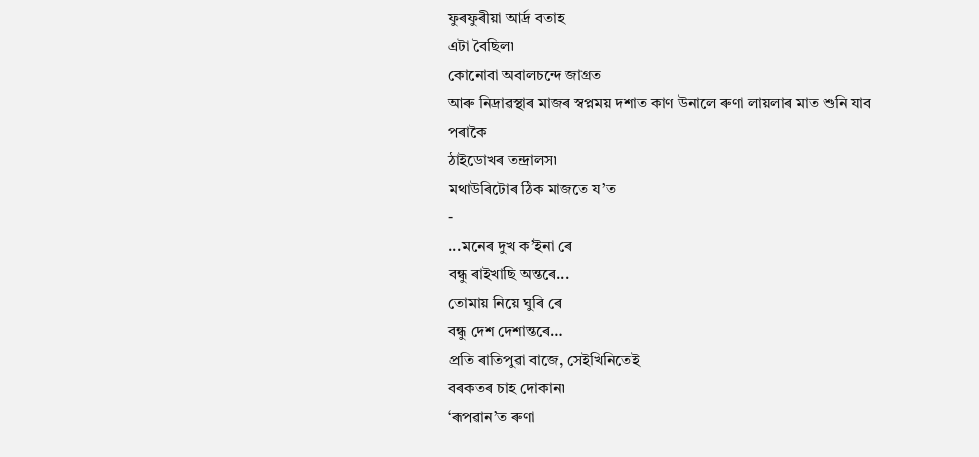ফুৰফুৰীয়া আৰ্দ্ৰ বতাহ
এটা বৈছিল৷
কোনোবা অবালচন্দে জাগ্ৰত
আৰু নিদ্ৰাৱস্থাৰ মাজৰ স্বপ্নময় দশাত কাণ উনালে ৰুণা লায়লাৰ মাত শুনি যাব পৰাকৈ
ঠাইডোখৰ তন্দ্ৰালস৷
মথাউৰিটোৰ ঠিক মাজতে য’ত
-
...মনেৰ দুখ ক’ইনা ৰে
বন্ধু ৰাইখাছি অন্তৰে...
তোমায় নিয়ে ঘুৰি ৰে
বন্ধু দেশ দেশান্তৰে…
প্ৰতি ৰাতিপুৱা বাজে, সেইখিনিতেই
বৰকতৰ চাহ দোকান৷
‘ৰূপৱান’ত ৰুণা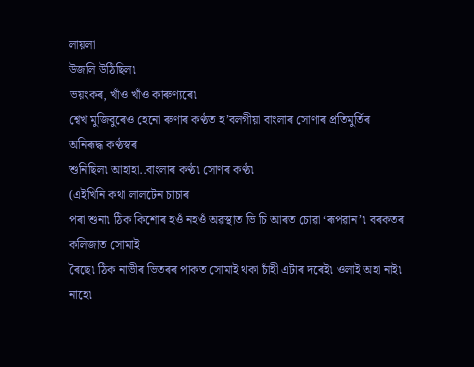লায়লা
উজলি উঠিছিল৷
ভয়ংকৰ, খাঁও খাঁও কাৰুণ্যৰে৷
শ্বেখ মুজিবুৰেও হেনো ৰুণাৰ কণ্ঠত হ’বলগীয়া বাংলাৰ সোণাৰ প্ৰতিমুৰ্তিৰ অনিৰূদ্ধ কণ্ঠস্বৰ
শুনিছিল৷ আহাহা..বাংলাৰ কণ্ঠ৷ সোণৰ কণ্ঠ৷
(এইখিনি কথা লালটেন চাচাৰ
পৰা শুনা৷ ঠিক কিশোৰ হওঁ নহওঁ অৱস্থাত ভি চি আৰত চোৱা ‘ৰূপৱান’৷ বৰকতৰ কলিজাত সোমাই
ৰৈছে৷ ঠিক নাভীৰ ভিতৰৰ পাকত সোমাই থকা চাঁহী এটাৰ দৰেই৷ ওলাই অহা নাই৷ নাহে৷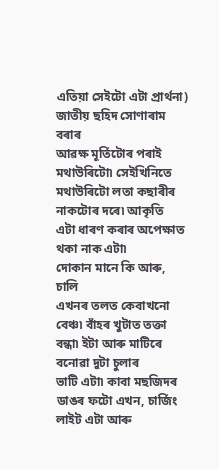এতিয়া সেইটো এটা প্ৰাৰ্থনা)
জাতীয় ছহিদ সোণাৰাম বৰাৰ
আৱক্ষ মূৰ্তিটোৰ পৰাই মথাউৰিটো৷ সেইখিনিতে মথাউৰিটো লতা কছাৰীৰ নাকটোৰ দৰে৷ আকৃতি
এটা ধাৰণ কৰাৰ অপেক্ষাত থকা নাক এটা৷
দোকান মানে কি আৰু, চালি
এখনৰ তলত কেবাখনো বেঞ্চ৷ বাঁহৰ খুটাত তক্তা বন্ধা৷ ইটা আৰু মাটিৰে বনোৱা দুটা চুলাৰ
ভাটি এটা৷ কাবা মছজিদৰ ডাঙৰ ফটো এখন, চাৰ্জিং লাইট এটা আৰু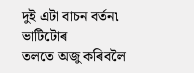দুই এটা বাচন বৰ্তন৷ ভাটিটোৰ
তলতে অজু কৰিবলৈ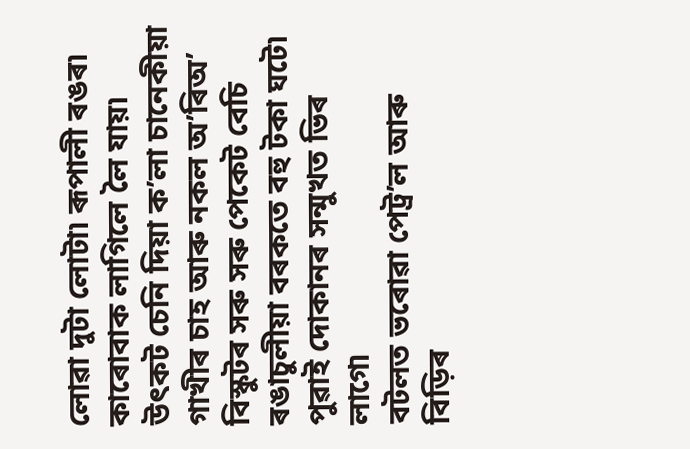লোৱা দুটা লোটা৷ ৰূপালী ৰঙৰ৷ কাৰোবাক লাগিলে লৈ যায়৷
উৎকট চেনি দিয়া ক’লা চানেকীয়া
গাখীৰ চাহ আৰু নকল অ’ৰিঅ’ বিস্কুটৰ সৰু সৰু পেকেট বেচি ৰঙাচুলীয়া বৰকতে বহু টকা ঘটে৷
পুৱাই দোকানৰ সন্মুখত ভিৰ
লাগে৷
বটলত ভৰোৱা পেট্ৰ’ল আৰু
বিড়িৰ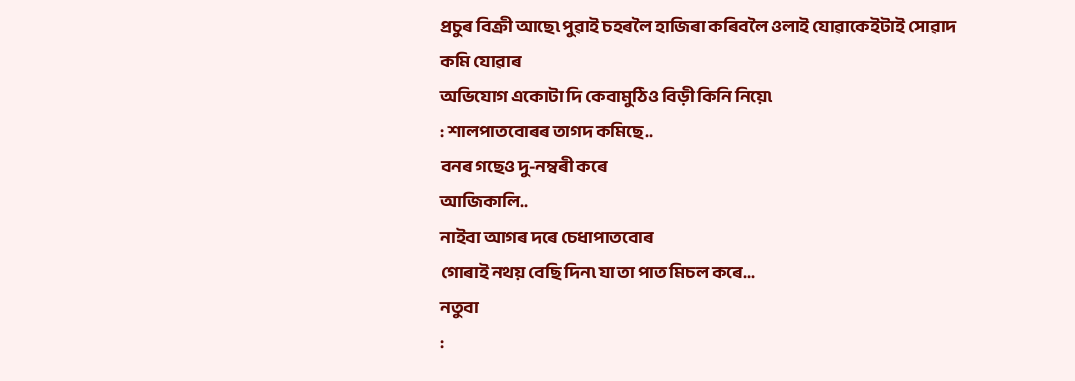প্ৰচুৰ বিক্ৰী আছে৷ পুৱাই চহৰলৈ হাজিৰা কৰিবলৈ ওলাই যোৱাকেইটাই সোৱাদ কমি যোৱাৰ
অভিযোগ একোটা দি কেবামুঠিও বিড়ী কিনি নিয়ে৷
: শালপাতবোৰৰ তাগদ কমিছে..
বনৰ গছেও দু-নম্বৰী কৰে
আজিকালি..
নাইবা আগৰ দৰে চেধাপাতবোৰ
গোৰাই নথয় বেছি দিন৷ যা তা পাত মিচল কৰে...
নতুবা
: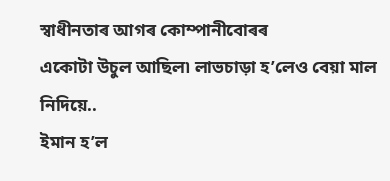স্বাধীনতাৰ আগৰ কোম্পানীবোৰৰ
একোটা উচুল আছিল৷ লাভচাড়া হ’লেও বেয়া মাল নিদিয়ে..
ইমান হ’ল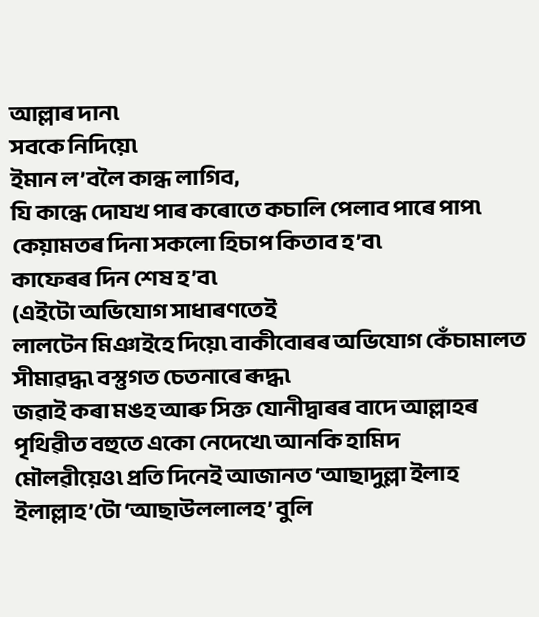আল্লাৰ দান৷
সবকে নিদিয়ে৷
ইমান ল’বলৈ কান্ধ লাগিব,
যি কান্ধে দোযখ পাৰ কৰোতে কচালি পেলাব পাৰে পাপ৷ কেয়ামতৰ দিনা সকলো হিচাপ কিতাব হ’ব৷
কাফেৰৰ দিন শেষ হ’ব৷
(এইটো অভিযোগ সাধাৰণতেই
লালটেন মিঞাইহে দিয়ে৷ বাকীবোৰৰ অভিযোগ কেঁচামালত সীমাৱদ্ধ৷ বস্তুগত চেতনাৰে ৰূদ্ধ৷
জৱাই কৰা মঙহ আৰু সিক্ত যোনীদ্বাৰৰ বাদে আল্লাহৰ পৃথিৱীত বহুতে একো নেদেখে৷ আনকি হামিদ
মৌলৱীয়েও৷ প্ৰতি দিনেই আজানত ‘আছাদুল্লা ইলাহ ইলাল্লাহ’টো ‘আছাউললালহ’ বুলি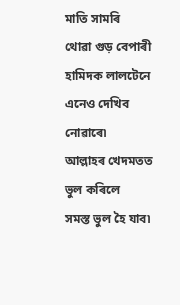মাতি সামৰি
থোৱা গুড় বেপাৰী হামিদক লালটেনে এনেও দেখিব
নোৱাৰে৷
আল্লাহৰ খেদমতত ভুল কৰিলে
সমস্ত ভুল হৈ যাব৷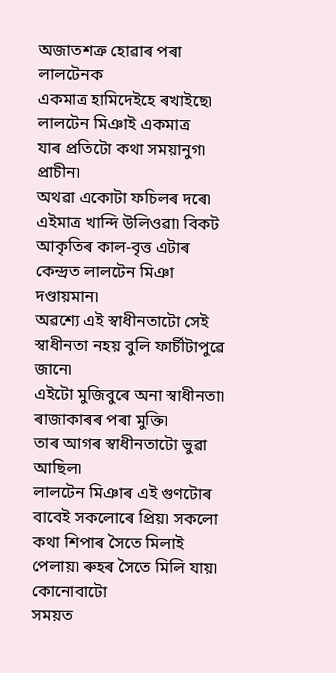অজাতশত্ৰু হোৱাৰ পৰা লালটেনক
একমাত্ৰ হামিদেইহে ৰখাইছে৷
লালটেন মিঞাই একমাত্ৰ
যাৰ প্ৰতিটো কথা সময়ানুগ৷
প্ৰাচীন৷
অথৱা একোটা ফচিলৰ দৰে৷
এইমাত্ৰ খান্দি উলিওৱা৷ বিকট আকৃতিৰ কাল-বৃত্ত এটাৰ কেন্দ্ৰত লালটেন মিঞা দণ্ডায়মান৷
অৱশ্যে এই স্বাধীনতাটো সেই স্বাধীনতা নহয় বুলি ফাৰ্চীটাপুৱে জানে৷
এইটো মুজিবুৰে অনা স্বাধীনতা৷
ৰাজাকাৰৰ পৰা মুক্তি৷
তাৰ আগৰ স্বাধীনতাটো ভুৱা
আছিল৷
লালটেন মিঞাৰ এই গুণটোৰ
বাবেই সকলোৰে প্ৰিয়৷ সকলো কথা শিপাৰ সৈতে মিলাই পেলায়৷ ৰুহৰ সৈতে মিলি যায়৷ কোনোবাটো
সময়ত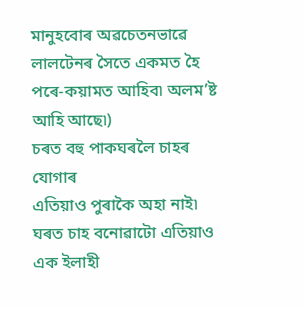মানুহবোৰ অৱচেতনভাৱে লালটেনৰ সৈতে একমত হৈ পৰে-কয়ামত আহিব৷ অলম’ষ্ট আহি আছে৷)
চৰত বহু পাকঘৰলৈ চাহৰ যোগাৰ
এতিয়াও পুৰাকৈ অহা নাই৷ ঘৰত চাহ বনোৱাটো এতিয়াও এক ইলাহী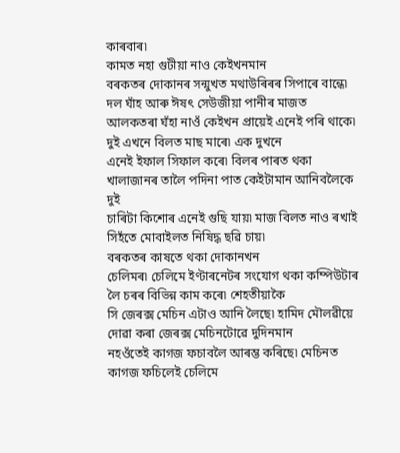কাৰবাৰ৷
কামত নহা গুটীয়া নাও কেইখনমান
বৰকতৰ দোকানৰ সন্মুখত মথাউৰিৰৰ সিপাৰে বান্ধে৷ দল ঘাঁহ আৰু ঈষৎ সেউজীয়া পানীৰ মাজত
আলকতৰা ঘঁহা নাওঁ কেইখন প্ৰায়েই এনেই পৰি থাকে৷ দুই এখনে বিলত মাছ মাৰে৷ এক দুখনে
এনেই ইফাল সিফাল কৰে৷ বিলৰ পাৰত থকা খালাজানৰ তালৈ পদিনা পাত কেইটামান আনিবলৈকে দুই
চাৰিটা কিশোৰ এনেই গুছি যায়৷ মাজ বিলত নাও ৰখাই সিহঁতে মোবাইলত নিষিদ্ধ ছৱি চায়৷
বৰকতৰ কাষতে থকা দোকানখন
চেলিমৰ৷ চেলিমে ইণ্টাৰনেটৰ সংযোগ থকা কম্পিউটাৰ লৈ চৰৰ বিভিন্ন কাম কৰে৷ শেহতীয়াকৈ
সি জেৰক্স মেচিন এটাও আনি লৈছে৷ হামিদ মৌলৱীয়ে দোৱা কৰা জেৰক্স মেচিনটোৱে দুদিনমান
নহওঁতেই কাগজ ফচাবলৈ আৰম্ভ কৰিছে৷ মেচিনত কাগজ ফচিলেই চেলিমে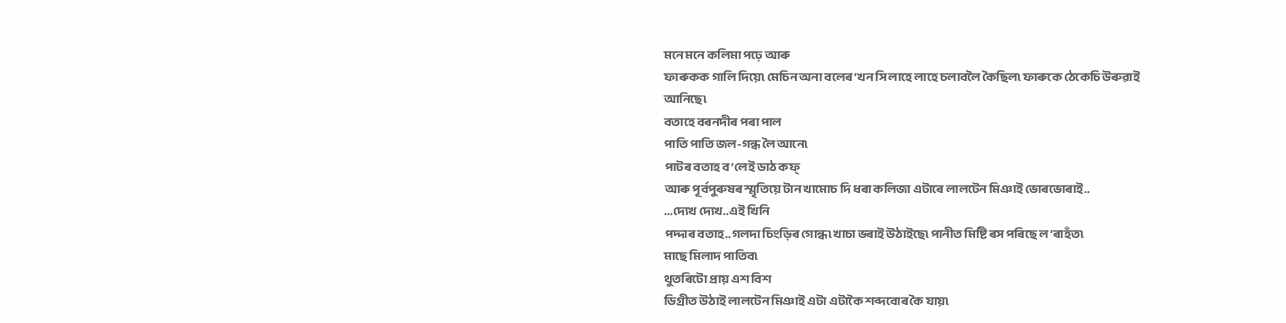মনে মনে কলিমা পঢ়ে আৰু
ফাৰুকক গালি দিয়ে৷ মেচিন অনা বলেৰ’খন সি লাহে লাহে চলাবলৈ কৈছিল৷ ফাৰুকে ঠেকেচি উৰুৱাই
আনিছে৷
বতাহে বৰনদীৰ পৰা পাল
পাতি পাতি জল-গন্ধ লৈ আনে৷
পাটৰ বতাহ ব’লেই ডাঠ কফ্
আৰু পূৰ্বপুৰুষৰ স্মৃতিয়ে টান খামোচ দি ধৰা কলিজা এটাৰে লালটেন মিঞাই ভোৰভোৰাই..
...দ্যেখ দ্যেখ..এই খিনি
পদ্দাৰ বতাহ..গলদা চিংড়িৰ গোন্ধ৷ খাচা ভৰাই উঠাইছে৷ পানীত মিষ্টি ৰস পৰিছে ল’ৰাহঁত৷
মাছে মিলাদ পাতিব৷
থুতৰিটো প্ৰায় এশ বিশ
ডিগ্ৰীত উঠাই লালটেন মিঞাই এটা এটাকৈ শব্দবোৰ কৈ যায়৷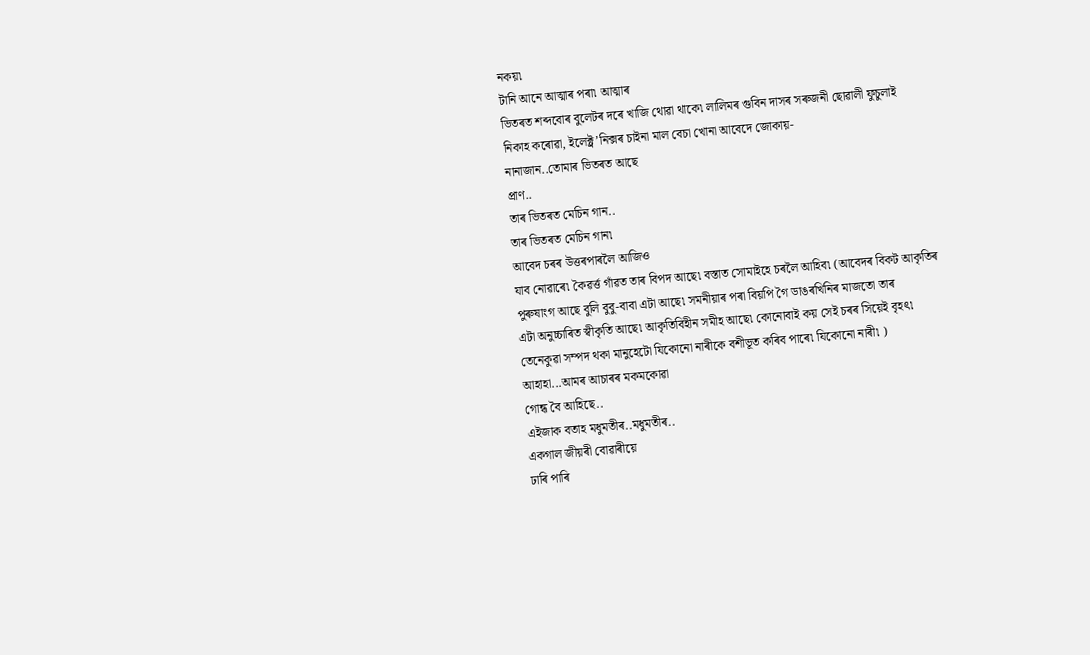নকয়৷
টানি আনে আত্মাৰ পৰা৷ আত্মাৰ
ভিতৰত শব্দবোৰ বুলেটৰ দৰে খাজি থোৱা থাকে৷ লালিমৰ গুবিন দাসৰ সৰুজনী ছোৱালী ফুচুলাই
নিকাহ কৰোৱা, ইলেক্ট্ৰ’নিক্সৰ চাইনা মাল বেচা খোনা আবেদে জোকায়-
নানাজান..তোমাৰ ভিতৰত আছে
প্ৰাণ..
তাৰ ভিতৰত মেচিন গান..
তাৰ ভিতৰত মেচিন গান৷
আবেদ চৰৰ উত্তৰপাৰলৈ আজিও
যাব নোৱাৰে৷ কৈৱৰ্ত্ত গাঁৱত তাৰ বিপদ আছে৷ বস্তাত সোমাইহে চৰলৈ আহিব৷ (আবেদৰ বিকট আকৃতিৰ
পুৰুষাংগ আছে বুলি বুবু-বাবা এটা আছে৷ সমনীয়াৰ পৰা বিয়পি গৈ ডাঙৰখিনিৰ মাজতো তাৰ
এটা অনুচ্চাৰিত স্বীকৃতি আছে৷ আকৃতিবিহীন সমীহ আছে৷ কোনোবাই কয় সেই চৰৰ সিয়েই বৃহৎ৷
তেনেকুৱা সম্পদ থকা মানুহেটো যিকোনো নাৰীকে বশীভূত কৰিব পাৰে৷ যিকোনো নাৰী৷ )
আহাহা...আমৰ আচাৰৰ মকমকোৱা
গোন্ধ বৈ আহিছে..
এইজাক বতাহ মধুমতীৰ..মধুমতীৰ..
একগাল জীয়ৰী বোৱাৰীয়ে
ঢাৰি পাৰি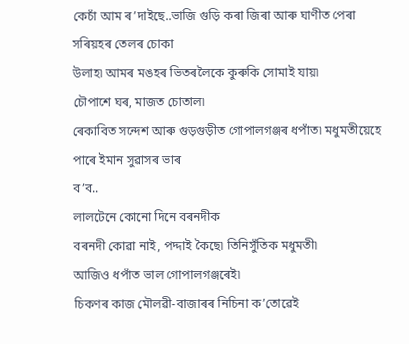কেচাঁ আম ৰ’দাইছে..ভাজি গুড়ি কৰা জিৰা আৰু ঘাণীত পেৰা সৰিয়হৰ তেলৰ চোকা
উলাহ৷ আমৰ মঙহৰ ভিতৰলৈকে কুৰুকি সোমাই যায়৷
চৌপাশে ঘৰ, মাজত চোতাল৷
ৰেকাবিত সন্দেশ আৰু গুড়গুড়ীত গোপালগঞ্জৰ ধপাঁত৷ মধুমতীয়েহে পাৰে ইমান সুৱাসৰ ভাৰ
ব’ব..
লালটেনে কোনো দিনে বৰনদীক
বৰনদী কোৱা নাই, পদ্দাই কৈছে৷ তিনিসুঁতিক মধুমতী৷
আজিও ধপাঁত ভাল গোপালগঞ্জৰেই৷
চিকণৰ কাজ মৌলৱী-বাজাৰৰ নিচিনা ক’তোৱেই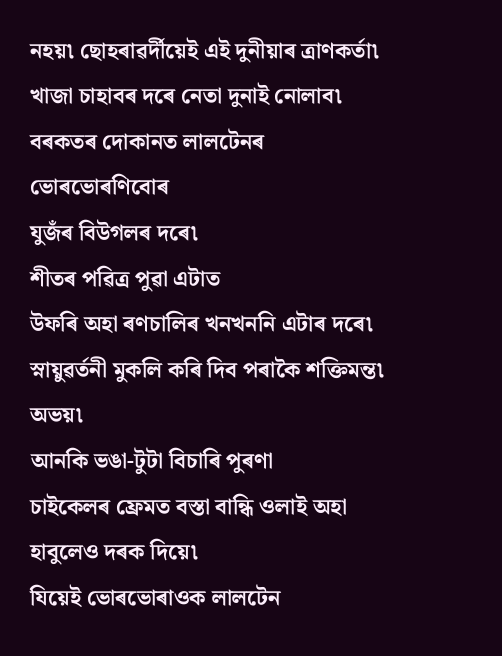নহয়৷ ছোহৰাৱৰ্দীয়েই এই দুনীয়াৰ ত্ৰাণকৰ্তা৷
খাজা চাহাবৰ দৰে নেতা দুনাই নোলাব৷
বৰকতৰ দোকানত লালটেনৰ ভোৰভোৰণিবোৰ
যুজঁৰ বিউগলৰ দৰে৷
শীতৰ পৱিত্ৰ পুৱা এটাত
উফৰি অহা ৰণচালিৰ খনখননি এটাৰ দৰে৷ স্নায়ুৱৰ্তনী মুকলি কৰি দিব পৰাকৈ শক্তিমন্ত৷ অভয়৷
আনকি ভঙা-টুটা বিচাৰি পুৰণা
চাইকেলৰ ফ্ৰেমত বস্তা বান্ধি ওলাই অহা হাবুলেও দৰক দিয়ে৷
যিয়েই ভোৰভোৰাওক লালটেন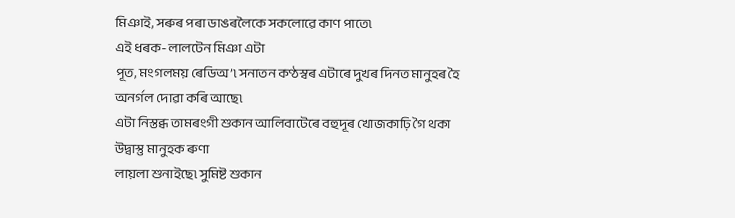মিঞাই, সৰুৰ পৰা ডাঙৰলৈকে সকলোৱে কাণ পাতে৷
এই ধৰক- লালটেন মিঞা এটা
পূত, মংগলময় ৰেডিঅ’৷ সনাতন কণ্ঠস্বৰ এটাৰে দুখৰ দিনত মানুহৰ হৈ অনৰ্গল দোৱা কৰি আছে৷
এটা নিস্তব্ধ তামৰংগী শুকান আলিবাটেৰে বহুদূৰ খোজকাঢ়ি গৈ থকা উদ্বাস্তু মানুহক ৰুণা
লায়লা শুনাইছে৷ সুমিষ্ট শুকান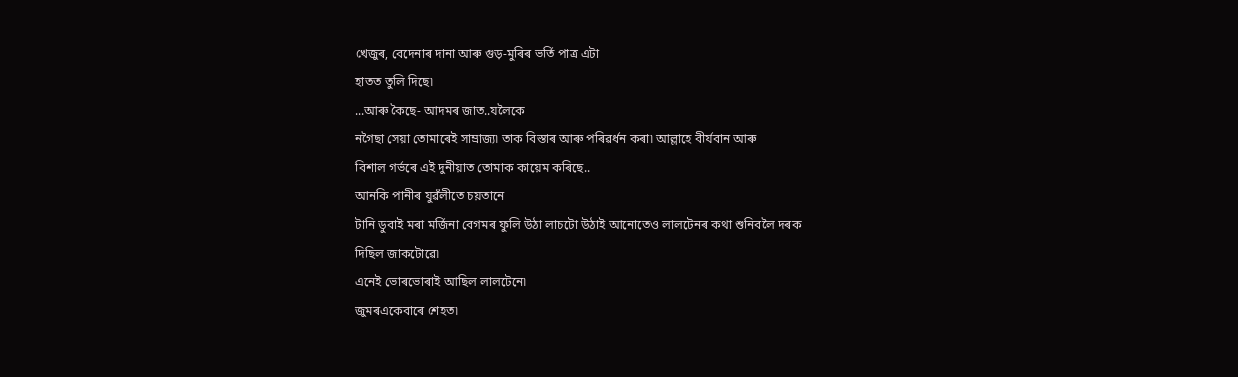খেজুৰ, বেদেনাৰ দানা আৰু গুড়-মুৰিৰ ভৰ্তি পাত্ৰ এটা
হাতত তুলি দিছে৷
...আৰু কৈছে- আদমৰ জাত..যলৈকে
নগৈছা সেয়া তোমাৰেই সাম্ৰাজ্য৷ তাক বিস্তাৰ আৰু পৰিৱৰ্ধন কৰা৷ আল্লাহে বীৰ্যবান আৰু
বিশাল গৰ্ভৰে এই দুনীয়াত তোমাক কায়েম কৰিছে..
আনকি পানীৰ যুৱঁলীতে চয়তানে
টানি ডুবাই মৰা মৰ্জিনা বেগমৰ ফুলি উঠা লাচটো উঠাই আনোতেও লালটেনৰ কথা শুনিবলৈ দৰক
দিছিল জাকটোৱে৷
এনেই ভোৰভোৰাই আছিল লালটেনে৷
জুমৰএকেবাৰে শেহত৷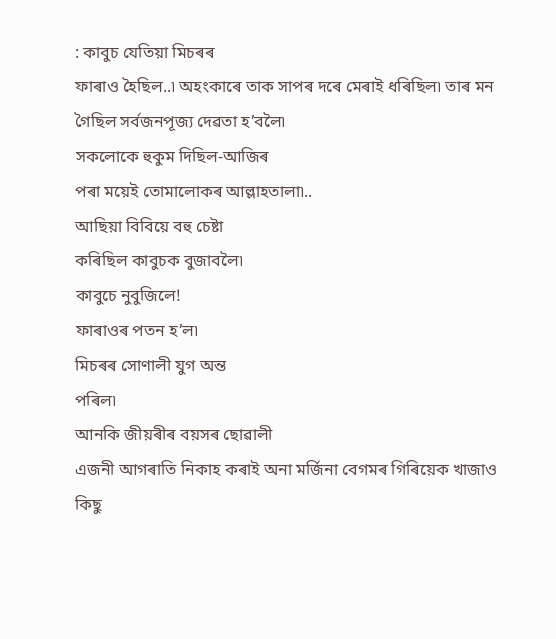: কাবুচ যেতিয়া মিচৰৰ
ফাৰাও হৈছিল..৷ অহংকাৰে তাক সাপৰ দৰে মেৰাই ধৰিছিল৷ তাৰ মন গৈছিল সৰ্বজনপূজ্য দেৱতা হ’বলৈ৷
সকলোকে হুকুম দিছিল-আজিৰ
পৰা ময়েই তোমালোকৰ আল্লাহতালা৷..
আছিয়া বিবিয়ে বহু চেষ্টা
কৰিছিল কাবুচক বুজাবলৈ৷
কাবুচে নুবুজিলে!
ফাৰাওৰ পতন হ’ল৷
মিচৰৰ সোণালী যুগ অন্ত
পৰিল৷
আনকি জীয়ৰীৰ বয়সৰ ছোৱালী
এজনী আগৰাতি নিকাহ কৰাই অনা মৰ্জিনা বেগমৰ গিৰিয়েক খাজাও কিছু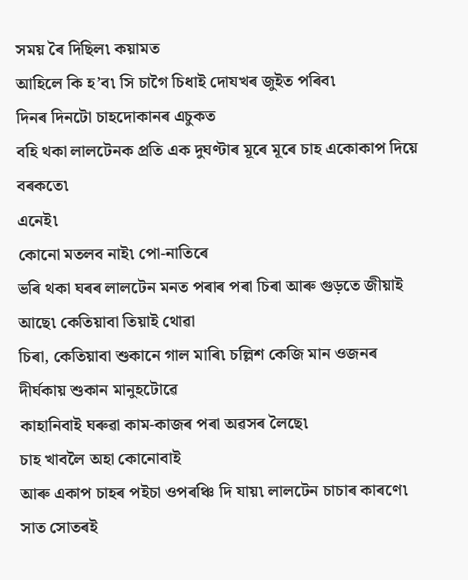সময় ৰৈ দিছিল৷ কয়ামত
আহিলে কি হ’ব৷ সি চাগৈ চিধাই দোযখৰ জুইত পৰিব৷
দিনৰ দিনটো চাহদোকানৰ এচুকত
বহি থকা লালটেনক প্ৰতি এক দুঘণ্টাৰ মূৰে মূৰে চাহ একোকাপ দিয়ে বৰকতে৷
এনেই৷
কোনো মতলব নাই৷ পো-নাতিৰে
ভৰি থকা ঘৰৰ লালটেন মনত পৰাৰ পৰা চিৰা আৰু গুড়তে জীয়াই আছে৷ কেতিয়াবা তিয়াই থোৱা
চিৰা, কেতিয়াবা শুকানে গাল মাৰি৷ চল্লিশ কেজি মান ওজনৰ দীৰ্ঘকায় শুকান মানুহটোৱে
কাহানিবাই ঘৰুৱা কাম-কাজৰ পৰা অৱসৰ লৈছে৷
চাহ খাবলৈ অহা কোনোবাই
আৰু একাপ চাহৰ পইচা ওপৰঞ্চি দি যায়৷ লালটেন চাচাৰ কাৰণে৷ সাত সোতৰই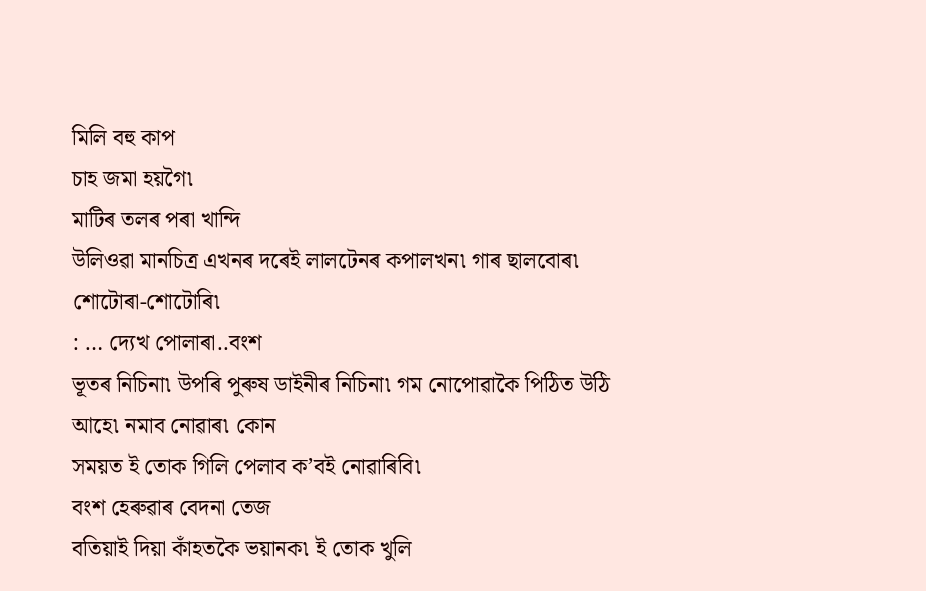মিলি বহু কাপ
চাহ জমা হয়গৈ৷
মাটিৰ তলৰ পৰা খান্দি
উলিওৱা মানচিত্ৰ এখনৰ দৰেই লালটেনৰ কপালখন৷ গাৰ ছালবোৰ৷ শোটোৰা-শোটোৰি৷
: … দ্যেখ পোলাৰা..বংশ
ভূতৰ নিচিনা৷ উপৰি পুৰুষ ডাইনীৰ নিচিনা৷ গম নোপোৱাকৈ পিঠিত উঠি আহে৷ নমাব নোৱাৰ৷ কোন
সময়ত ই তোক গিলি পেলাব ক’বই নোৱাৰিবি৷
বংশ হেৰুৱাৰ বেদনা তেজ
বতিয়াই দিয়া কাঁহতকৈ ভয়ানক৷ ই তোক খুলি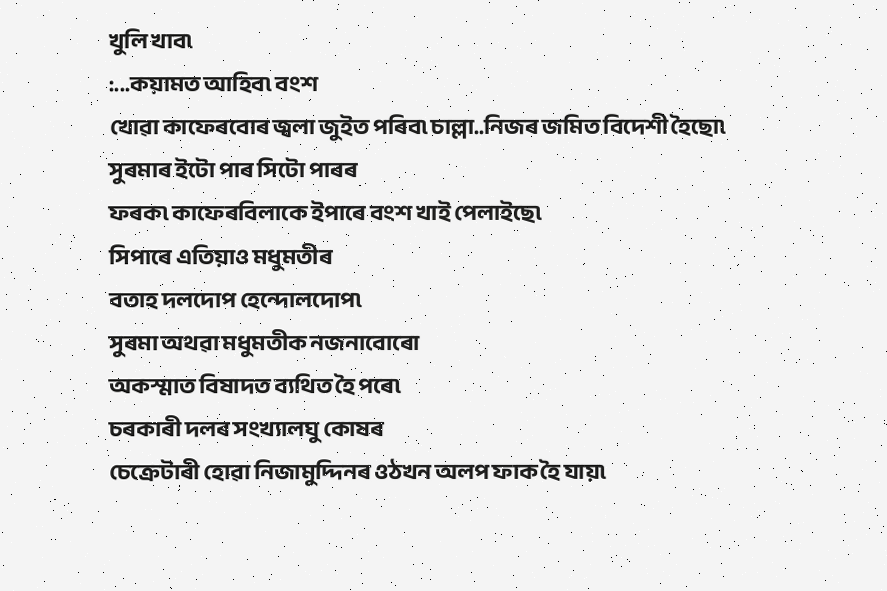খুলি খাব৷
:...কয়ামত আহিব৷ বংশ
খোৱা কাফেৰবোৰ জ্বলা জুইত পৰিব৷ চাল্লা..নিজৰ জমিত বিদেশী হৈছো৷
সুৰমাৰ ইটো পাৰ সিটো পাৰৰ
ফৰক৷ কাফেৰবিলাকে ইপাৰে বংশ খাই পেলাইছে৷
সিপাৰে এতিয়াও মধুমতীৰ
বতাহ দলদোপ হেন্দোলদোপ৷
সুৰমা অথৱা মধুমতীক নজনাবোৰো
অকস্মাত বিষাদত ব্যথিত হৈ পৰে৷
চৰকাৰী দলৰ সংখ্যালঘু কোষৰ
চেক্ৰেটাৰী হোৱা নিজামুদ্দিনৰ ওঠখন অলপ ফাক হৈ যায়৷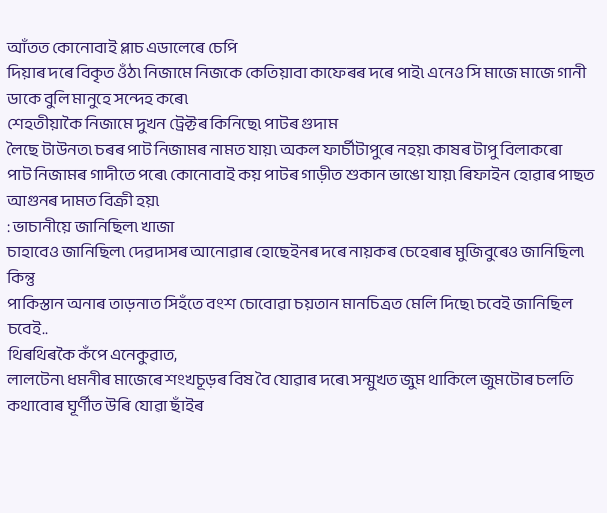আঁতত কোনোবাই প্লাচ এডালেৰে চেপি
দিয়াৰ দৰে বিকৃত ওঁঠ৷ নিজামে নিজকে কেতিয়াবা কাফেৰৰ দৰে পাই৷ এনেও সি মাজে মাজে গানী
ডাকে বুলি মানুহে সন্দেহ কৰে৷
শেহতীয়াকৈ নিজামে দুখন ট্ৰেক্টৰ কিনিছে৷ পাটৰ গুদাম
লৈছে টাউনত৷ চৰৰ পাট নিজামৰ নামত যায়৷ অকল ফাৰ্চীটাপুৰে নহয়৷ কাষৰ টাপু বিলাকৰো
পাট নিজামৰ গাদীতে পৰে৷ কোনোবাই কয় পাটৰ গাড়ীত শুকান ভাঙো যায়৷ ৰিফাইন হোৱাৰ পাছত
আগুনৰ দামত বিক্ৰী হয়৷
: ভাচানীয়ে জানিছিল৷ খাজা
চাহাবেও জানিছিল৷ দেৱদাসৰ আনোৱাৰ হোছেইনৰ দৰে নায়কৰ চেহেৰাৰ মুজিবুৰেও জানিছিল৷ কিন্তু
পাকিস্তান অনাৰ তাড়নাত সিহঁতে বংশ চোবোৱা চয়তান মানচিত্ৰত মেলি দিছে৷ চবেই জানিছিল
চবেই..
থিৰথিৰকৈ কঁপে এনেকুৱাত,
লালটেন৷ ধমনীৰ মাজেৰে শংখচূড়ৰ বিষ বৈ যোৱাৰ দৰে৷ সন্মুখত জুম থাকিলে জুমটোৰ চলতি
কথাবোৰ ঘূৰ্ণীত উৰি যোৱা ছাঁইৰ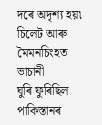দৰে অদৃশ্য হয়৷
চিলেট আৰু মৈমনচিংহত ভাচানী
ঘুৰি ফুৰিছিল পাকিস্তানৰ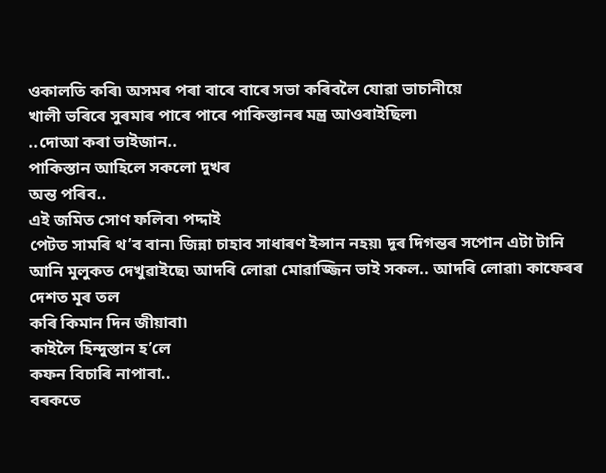ওকালতি কৰি৷ অসমৰ পৰা বাৰে বাৰে সভা কৰিবলৈ যোৱা ভাচানীয়ে
খালী ভৰিৰে সুৰমাৰ পাৰে পাৰে পাকিস্তানৰ মন্ত্ৰ আওৰাইছিল৷
..দোআ কৰা ভাইজান..
পাকিস্তান আহিলে সকলো দুখৰ
অন্ত পৰিব..
এই জমিত সোণ ফলিব৷ পদ্দাই
পেটত সামৰি থ’ব বান৷ জিন্না চাহাব সাধাৰণ ইন্সান নহয়৷ দূৰ দিগন্তৰ সপোন এটা টানি
আনি মুলুকত দেখুৱাইছে৷ আদৰি লোৱা মোৱাজ্জিন ভাই সকল.. আদৰি লোৱা৷ কাফেৰৰ দেশত মূৰ তল
কৰি কিমান দিন জীয়াবা৷
কাইলৈ হিন্দুস্তান হ’লে
কফন বিচাৰি নাপাবা..
বৰকতে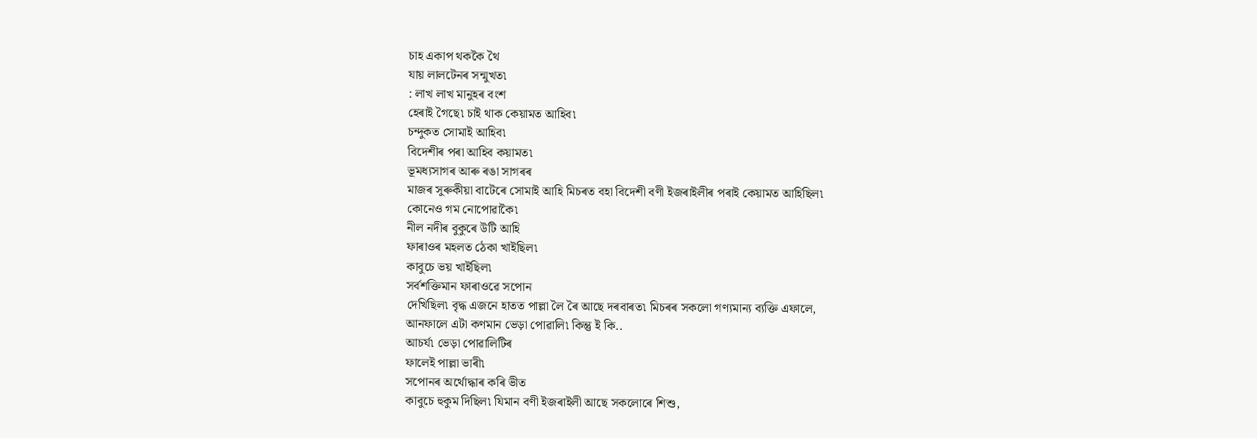চাহ একাপ থককৈ থৈ
যায় লালটেনৰ সন্মুখত৷
: লাখ লাখ মানুহৰ বংশ
হেৰাই গৈছে৷ চাই থাক কেয়ামত আহিব৷
চন্দুকত সোমাই আহিব৷
বিদেশীৰ পৰা আহিব কয়ামত৷
ভূমধ্যসাগৰ আৰু ৰঙা সাগৰৰ
মাজৰ সুৰুকীয়া বাটেৰে সোমাই আহি মিচৰত বহা বিদেশী বণী ইজৰাইলীৰ পৰাই কেয়ামত আহিছিল৷
কোনেও গম নোপোৱাকৈ৷
নীল নদীৰ বুকুৰে উটি আহি
ফাৰাওৰ মহলত ঠেকা খাইছিল৷
কাবুচে ভয় খাইছিল৷
সৰ্বশক্তিমান ফাৰাওৱে সপোন
দেখিছিল৷ বৃদ্ধ এজনে হাতত পাল্লা লৈ ৰৈ আছে দৰবাৰত৷ মিচৰৰ সকলো গণ্যমান্য ব্যক্তি এফালে,
আনফালে এটা কণমান ভেড়া পোৱালি৷ কিন্তু ই কি..
আচৰ্য৷ ভেড়া পোৱালিটিৰ
ফালেই পাল্লা ভাৰী৷
সপোনৰ অৰ্থোদ্ধাৰ কৰি ভীত
কাবুচে হুকুম দিছিল৷ যিমান বণী ইজৰাইলী আছে সকলোৰে শিশু,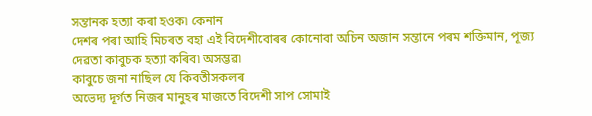সন্তানক হত্যা কৰা হওক৷ কেনান
দেশৰ পৰা আহি মিচৰত বহা এই বিদেশীবোৰৰ কোনোবা অচিন অজান সন্তানে পৰম শক্তিমান, পূজ্য
দেৱতা কাবুচক হত্যা কৰিব৷ অসম্ভৱ৷
কাবুচে জনা নাছিল যে কিবতীসকলৰ
অভেদ্য দূৰ্গত নিজৰ মানুহৰ মাজতে বিদেশী সাপ সোমাই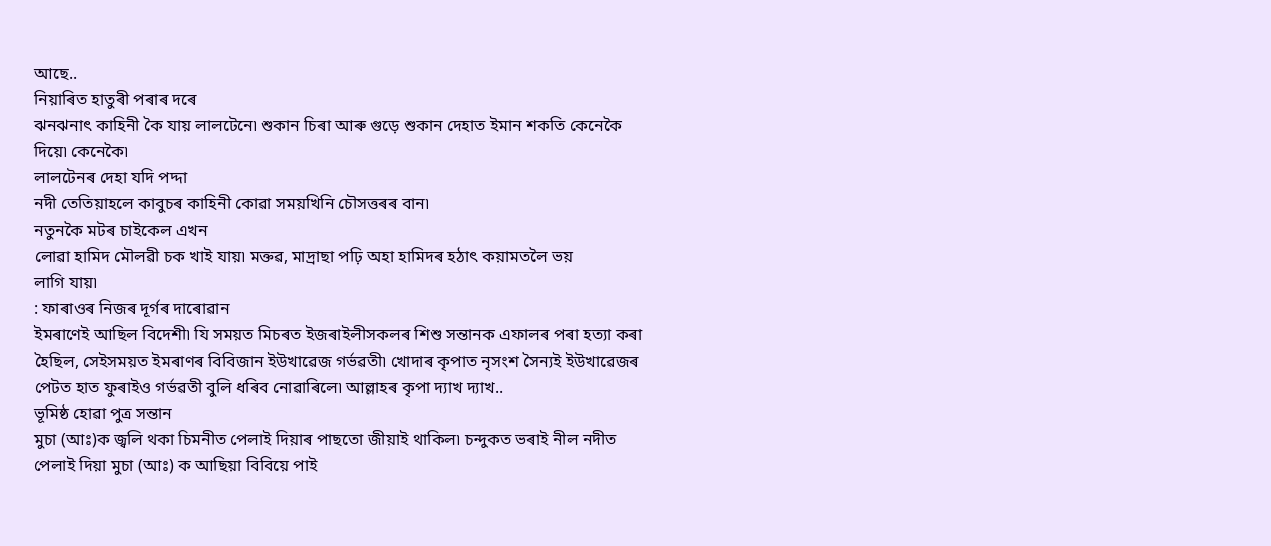আছে..
নিয়াৰিত হাতুৰী পৰাৰ দৰে
ঝনঝনাৎ কাহিনী কৈ যায় লালটেনে৷ শুকান চিৰা আৰু গুড়ে শুকান দেহাত ইমান শকতি কেনেকৈ
দিয়ে৷ কেনেকৈ৷
লালটেনৰ দেহা যদি পদ্দা
নদী তেতিয়াহলে কাবুচৰ কাহিনী কোৱা সময়খিনি চৌসত্তৰৰ বান৷
নতুনকৈ মটৰ চাইকেল এখন
লোৱা হামিদ মৌলৱী চক খাই যায়৷ মক্তৱ, মাদ্ৰাছা পঢ়ি অহা হামিদৰ হঠাৎ কয়ামতলৈ ভয়
লাগি যায়৷
: ফাৰাওৰ নিজৰ দূৰ্গৰ দাৰোৱান
ইমৰাণেই আছিল বিদেশী৷ যি সময়ত মিচৰত ইজৰাইলীসকলৰ শিশু সন্তানক এফালৰ পৰা হত্যা কৰা
হৈছিল, সেইসময়ত ইমৰাণৰ বিবিজান ইউখাৱেজ গৰ্ভৱতী৷ খোদাৰ কৃপাত নৃসংশ সৈন্যই ইউখাৱেজৰ
পেটত হাত ফুৰাইও গৰ্ভৱতী বুলি ধৰিব নোৱাৰিলে৷ আল্লাহৰ কৃপা দ্যাখ দ্যাখ..
ভূমিষ্ঠ হোৱা পুত্ৰ সন্তান
মুচা (আঃ)ক জ্বলি থকা চিমনীত পেলাই দিয়াৰ পাছতো জীয়াই থাকিল৷ চন্দুকত ভৰাই নীল নদীত
পেলাই দিয়া মুচা (আঃ) ক আছিয়া বিবিয়ে পাই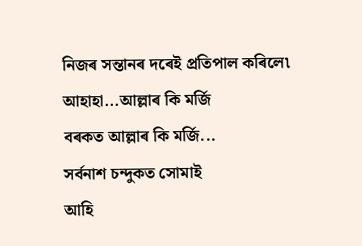নিজৰ সন্তানৰ দৰেই প্ৰতিপাল কৰিলে৷
আহাহা...আল্লাৰ কি মৰ্জি
বৰকত আল্লাৰ কি মৰ্জি...
সৰ্বনাশ চন্দুকত সোমাই
আহি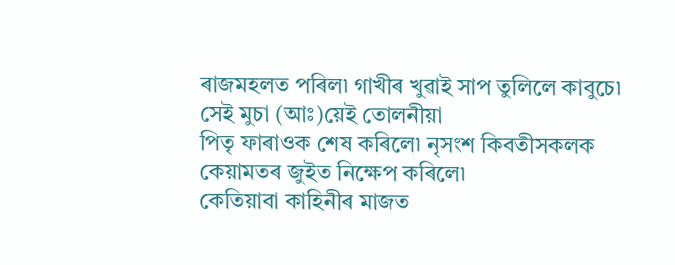ৰাজমহলত পৰিল৷ গাখীৰ খুৱাই সাপ তুলিলে কাবুচে৷
সেই মুচা (আঃ)য়েই তোলনীয়া
পিতৃ ফাৰাওক শেষ কৰিলে৷ নৃসংশ কিবতীসকলক কেয়ামতৰ জুইত নিক্ষেপ কৰিলে৷
কেতিয়াবা কাহিনীৰ মাজত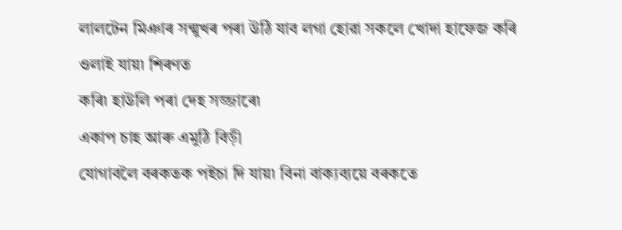লালটেন মিঞাৰ সন্মুখৰ পৰা উঠি যাব লগা হোৱা সকলে খোদা হাফেজ কৰি ওলাই যায়৷ শিৰণত
কৰি৷ হাউলি পৰা দেহ সজ্জাৰে৷
একাপ চাহ আৰু এমুঠি বিড়ী
যোগাবলৈ বৰকতক পইচা দি যায়৷ বিনা বাক্যব্যয়ে বৰকতে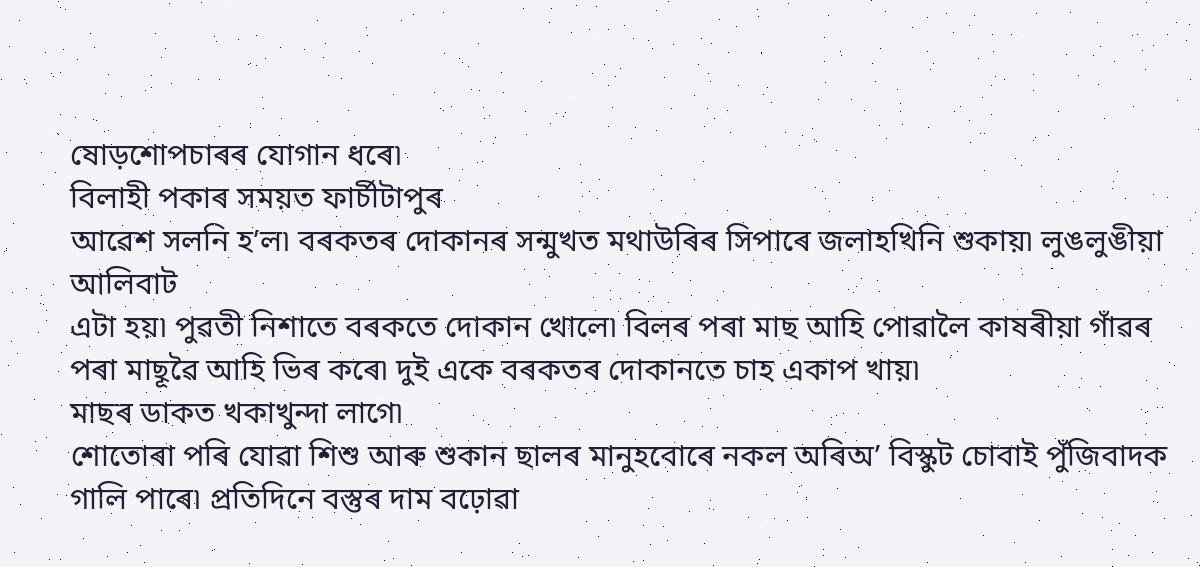ষোড়শোপচাৰৰ যোগান ধৰে৷
বিলাহী পকাৰ সময়ত ফাৰ্চীটাপুৰ
আৱেশ সলনি হ’ল৷ বৰকতৰ দোকানৰ সন্মুখত মথাউৰিৰ সিপাৰে জলাহখিনি শুকায়৷ লুঙলুঙীয়া আলিবাট
এটা হয়৷ পুৱতী নিশাতে বৰকতে দোকান খোলে৷ বিলৰ পৰা মাছ আহি পোৱালৈ কাষৰীয়া গাঁৱৰ
পৰা মাছূৱৈ আহি ভিৰ কৰে৷ দুই একে বৰকতৰ দোকানতে চাহ একাপ খায়৷
মাছৰ ডাকত খকাখুন্দা লাগে৷
শোতোৰা পৰি যোৱা শিশু আৰু শুকান ছালৰ মানুহবোৰে নকল অৰিঅ’ বিস্কুট চোবাই পুঁজিবাদক
গালি পাৰে৷ প্ৰতিদিনে বস্তুৰ দাম বঢ়োৱা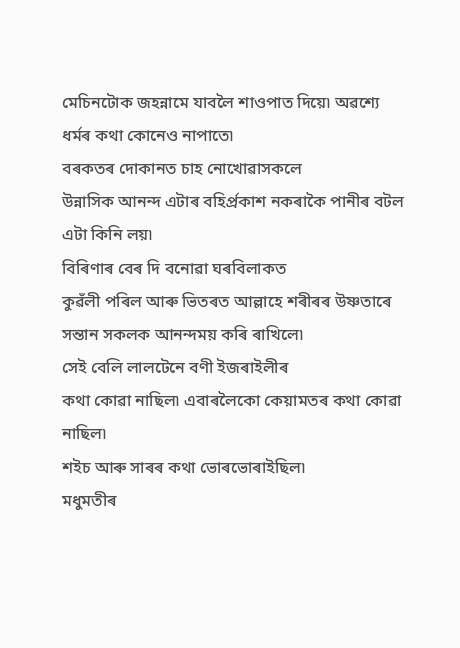মেচিনটোক জহন্নামে যাবলৈ শাওপাত দিয়ে৷ অৱশ্যে
ধৰ্মৰ কথা কোনেও নাপাতে৷
বৰকতৰ দোকানত চাহ নোখোৱাসকলে
উন্নাসিক আনন্দ এটাৰ বহিৰ্প্ৰকাশ নকৰাকৈ পানীৰ বটল এটা কিনি লয়৷
বিৰিণাৰ বেৰ দি বনোৱা ঘৰবিলাকত
কুৱঁলী পৰিল আৰু ভিতৰত আল্লাহে শৰীৰৰ উষ্ণতাৰে সন্তান সকলক আনন্দময় কৰি ৰাখিলে৷
সেই বেলি লালটেনে বণী ইজৰাইলীৰ
কথা কোৱা নাছিল৷ এবাৰলৈকো কেয়ামতৰ কথা কোৱা নাছিল৷
শইচ আৰু সাৰৰ কথা ভোৰভোৰাইছিল৷
মধুমতীৰ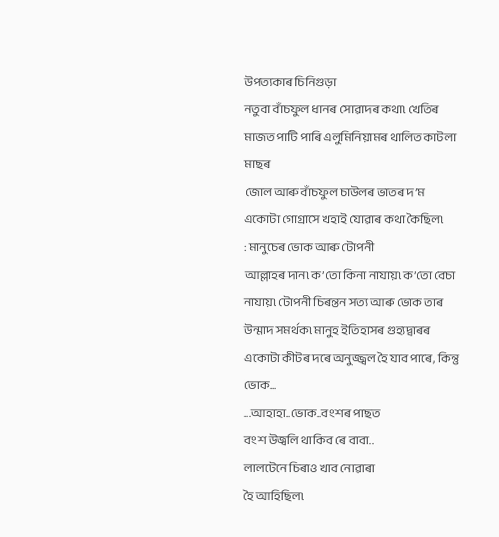উপত্যকাৰ চিনিগুড়া
নতুবা বাঁচফুল ধানৰ সোৱাদৰ কথা৷ খেতিৰ মাজত পাটি পাৰি এলুমিনিয়ামৰ থালিত কাটলা মাছৰ
জোল আৰু বাঁচফুল চাউলৰ ভাতৰ দ’ম একোটা গোগ্ৰাসে খহাই যোৱাৰ কথা কৈছিল৷
: মানুচেৰ ভোক আৰু টোপনী
আল্লাহৰ দান৷ ক’তো কিনা নাযায়৷ ক’তো বেচা নাযায়৷ টোপনী চিৰন্তন সত্য আৰু ভোক তাৰ
উন্মাদ সমৰ্থক৷ মানুহ ইতিহাসৰ গুহ্যদ্বাৰৰ একোটা কীটৰ দৰে অনুজ্জ্বল হৈ যাব পাৰে, কিন্তু
ভোক...
...আহাহা..ভোক..বংশৰ পাছত
বংশ উজ্বলি থাকিব ৰে বাবা..
লালটেনে চিৰাও খাব নোৱাৰা
হৈ আহিছিল৷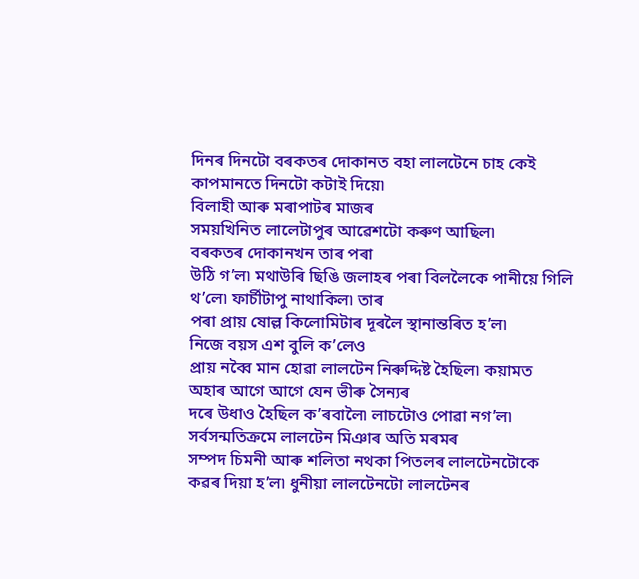দিনৰ দিনটো বৰকতৰ দোকানত বহা লালটেনে চাহ কেই কাপমানতে দিনটো কটাই দিয়ে৷
বিলাহী আৰু মৰাপাটৰ মাজৰ
সময়খিনিত লালেটাপুৰ আৱেশটো কৰুণ আছিল৷
বৰকতৰ দোকানখন তাৰ পৰা
উঠি গ’ল৷ মথাউৰি ছিঙি জলাহৰ পৰা বিললৈকে পানীয়ে গিলি থ’লে৷ ফাৰ্চীটাপু নাথাকিল৷ তাৰ
পৰা প্ৰায় ষোল্ল কিলোমিটাৰ দূৰলৈ স্থানান্তৰিত হ’ল৷
নিজে বয়স এশ বুলি ক’লেও
প্ৰায় নব্বৈ মান হোৱা লালটেন নিৰুদ্দিষ্ট হৈছিল৷ কয়ামত অহাৰ আগে আগে যেন ভীৰু সৈন্যৰ
দৰে উধাও হৈছিল ক’ৰবালৈ৷ লাচটোও পোৱা নগ’ল৷ সৰ্বসন্মতিক্ৰমে লালটেন মিঞাৰ অতি মৰমৰ
সম্পদ চিমনী আৰু শলিতা নথকা পিতলৰ লালটেনটোকে কৱৰ দিয়া হ’ল৷ ধুনীয়া লালটেনটো লালটেনৰ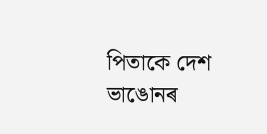পিতাকে দেশ ভাঙোনৰ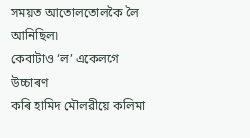সময়ত আতোলতোলকৈ লৈ আনিছিল৷
কেবাটাও ‘ল’ একেলগে উচ্চাৰণ
কৰি হামিদ মৌলৱীয়ে কলিমা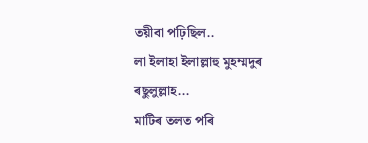তয়ীবা পঢ়িছিল..
লা ইলাহা ইলাল্লাহু মুহম্মদুৰ
ৰছুলুল্লাহ...
মাটিৰ তলত পৰি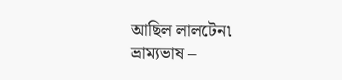আছিল লালটেন৷
ভ্ৰাম্যভাষ –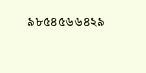৯৮৫৪৫৬৬৪২৯